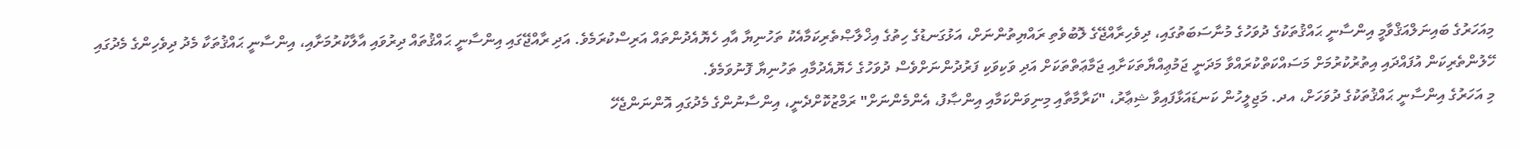މިއަހަރުގެ ބައިނަލްއަޤްވާމީ އިންސާނީ ޙައްޤުތަކުގެ ދުވަހުގެ މުނާސަބަތުގައި، ދިވެހިރާއްޖޭގެ ލޮބުވެތި ރައްޔިތުންނަށް، އަޅުގަނޑުގެ ހިތުގެ އިޚްލާޞްތެރިކަމާއެކު ތަހުނިޔާ އާއި ހެޔޮއެދުންތައް އަރިސްކުރަމެވެ. އަދި ރާއްޖޭގައި އިންސާނީ ޙައްޤުތައް ދިރުވައި އާލާކުރުމަށާއި، އިންސާނީ ޙައްޤުތަކާ މެދު ދިވެހިންގެ މެދުގައި ހޭލުންތެރިކަން އުފައްދައި އިތުރުކުރުމަށް މަސައްކަތްކުރައްވާ މަދަނީ ޖަމުޢިއްޔާތަކަށާއި ޖަމާޢަތްތަކަށް އަދި ވަކިވަކި ފަރުދުންނަށްވެސް ދުވަހުގެ ހެޔޮއެދުމާއި ތަހުނިޔާ ފޮނުވަމެވެ.
މި އަހަރުގެ އިންސާނީ ޙައްޤުތަކުގެ ދުވަހަށް، އދ. މަޖިލީހުން ކަނޑައަޅާފައިވާ ޝިޢާރު، "ކަރާމާތާއި މިނިވަންކަމާއި އިންޞާފު، އެންމެންނަށް" ރަމްޒުކޮށްދެނީ، އިންސާނުންގެ މެދުގައި އޮންނަންޖެހޭ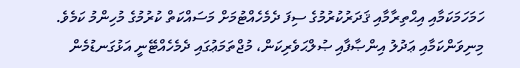ހަމަހަމަކަމާއި އިޙްތިރާމާއި ޤަދަރުކުރުމުގެ ސިފަ ދެމެހެއްޓުމަށް މަސައްކަތް ކުރުމުގެ މުހިންމު ކަމެވެ. މިނިވަންކަމާއި ޢަދުލު އިންޞާފާއި ޞުލްޙަވެރިކަން، މުޖްތަމަޢުގައި ދެމެހެއްޓޭނީ އަޅުގަނޑުމެން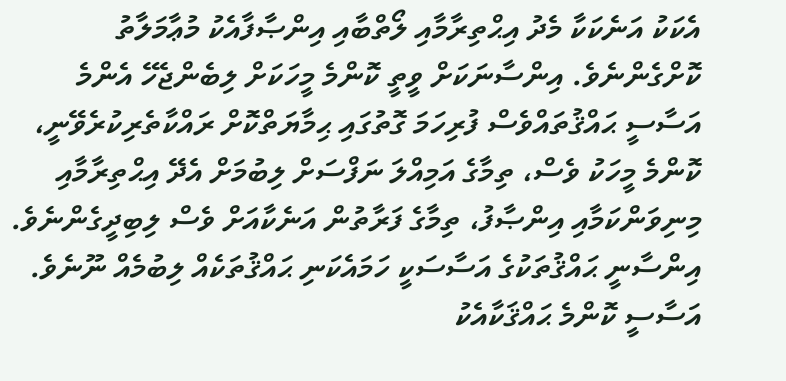އެކަކު އަނެކަކާ މެދު އިޙްތިރާމާއި ލޯތްބާއި އިންޞާފާއެކު މުޢާމަލާތު ކޮށްގެންނެވެ. އިންސާނަކަށް ވީތީ ކޮންމެ މީހަކަށް ލިބެންޖެހޭ އެންމެ އަސާސީ ޙައްޤުތައްވެސް ފުރިހަމަ ގޮތުގައި ޙިމާޔަތްކޮށް ރައްކާތެރިކުރެވޭނީ، ކޮންމެ މީހަކު ވެސް، ތިމާގެ އަމިއްލަ ނަފްސަށް ލިބުމަށް އެދޭ އިޙްތިރާމާއި މިނިވަންކަމާއި އިންޞާފު، ތިމާގެ ފަރާތުން އަނެކާއަށް ވެސް ލިބިދީގެންނެވެ.
އިންސާނީ ޙައްޤުތަކުގެ އަސާސަކީ ހަމައެކަނި ޙައްޤުތަކެއް ލިބުމެއް ނޫނެވެ. އަސާސީ ކޮންމެ ޙައްޤަކާއެކު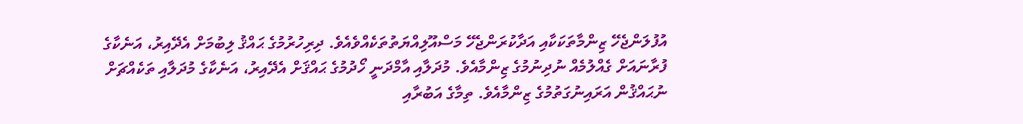އުފުލަންޖެހޭ ޒިންމާތަކަކާއި އަދާކުރަންޖެހޭ މަސްއޫލިއްޔަތުތަކެއްވެއެވެ. ދިރިހުރުމުގެ ޙައްޤު ލިބުމަށް އެދޭއިރު، އަނެކާގެ ފުރާނައަށް ގެއްލުމެއް ނުދިނުމުގެ ޒިންމާއެވެ. މުދަލާއި އާމްދަނީ ހޯދުމުގެ ޙައްޤަށް އެދޭއިރު، އަނެކާގެ މުދަލާއި ތަކެއްޗަށް ނުޙައްޤުން އަރައިނުގަތުމުގެ ޒިންމާއެވެ. ތިމާގެ އަބުރާއި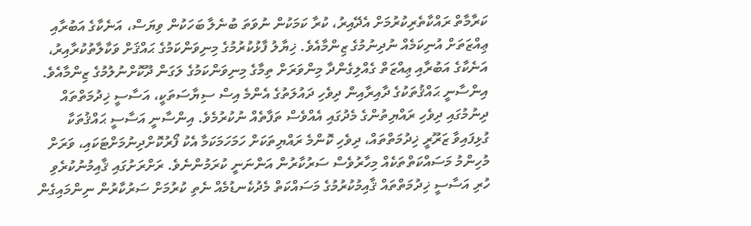ކަރާމާތް ރައްކާތެރިކުރުމަށް އެދޭއިރު، ކުރާ ކަމަކުން ނުވަތަ ބުނެލާ ބަހަކުން ވިޔަސް، އަނެކާގެ އަބުރާއި ޢިއްޒަތަށް އުނިކަމެއް ނުދިނުމުގެ ޒިންމާއެވެ. ޚިޔާލު ފާޅުކުރުމުގެ މިނިވަންކަމުގެ ޙައްޤަށް ވަކާލާތުކުރާއިރު، އަނެކާގެ އަބުރާއި ޢިއްޒަތް ގެއްލިގެންދާ މިންވަރަށް ތިމާގެ މިނިވަންކަމުގެ ލަގަން ދޫކޮށްނުލުމުގެ ޒިންމާއެވެ.
އިންސާނީ ޙައްޤުތަކުގެ ދާއިރާއިން ދިވެހި ދައުލަތުގެ އެންމެ އިސް ސިޔާސަތަކީ، އަސާސީ ޚިދުމަތްތައް ދިނުމުގައި ދިވެހި ރައްޔިތުންގެ މެދުގައި އެއްވެސް ތަފާތެއް ނުކުރުމެވެ. އިންސާނީ އަސާސީ ޙައްޤުތަކާ ގުޅިފައިވާ ޒަރޫރީ ޚިދުމަތްތައް، ދިވެހި ކޮންމެ ރައްޔިތަކަށް ހަމަހަމަކަމާ އެކު ފޯރުކޮށްދިނުމަށްޓަކައި، ވަރަށް މުހިންމު މަސައްކަތްތަކެއް މިހާރުވެސް ސަރުކާރުން އަންނަނީ ކުރަމުންނެވެ. ރަށްރަށުގައި ޤާއިމުނުކުރެވި ހުރި އަސާސީ ޚިދުމަތްތައް ޤާއިމުކުރުމުގެ މަސައްކަތް މެދުކެނޑުމެއް ނެތި ކުރުމަށް ސަރުކާރުން ނިންމައިގެން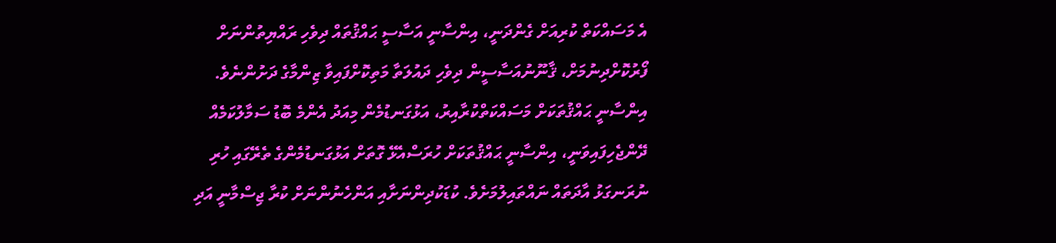އެ މަސައްކަތް ކުރިއަށް ގެންދަނީ، އިންސާނީ އަސާސީ ޙައްޤުތައް ދިވެހި ރައްޔިތުންނަށް ފޯރުކޮށްދިނުމަށް، ޤާނޫނުއަސާސީން ދިވެހި ދައުލަތާ މަތިކޮށްފައިވާ ޒިންމާގެ ދަށުންނެވެ.
އިންސާނީ ޙައްޤުތަކަށް މަސައްކަތްކުރާއިރު، އަޅުގަނޑުމެން މިއަދު އެންމެ ބޮޑު ސަމާލުކަމެއް ދޭންޖެހިފައިވަނީ، އިންސާނީ ޙައްޤުތަކަށް ހުރަސްއެޅޭ ގޮތަށް އަޅުގަނޑުމެންގެ ތެރޭގައި ހުރި ނުރަނގަޅު އާދަތައް ނައްތައިލުމަށެވެ. ކުޑަކުދިންނަށާއި އަންހެނުންނަށް ކުރާ ޖިސްމާނީ އަދި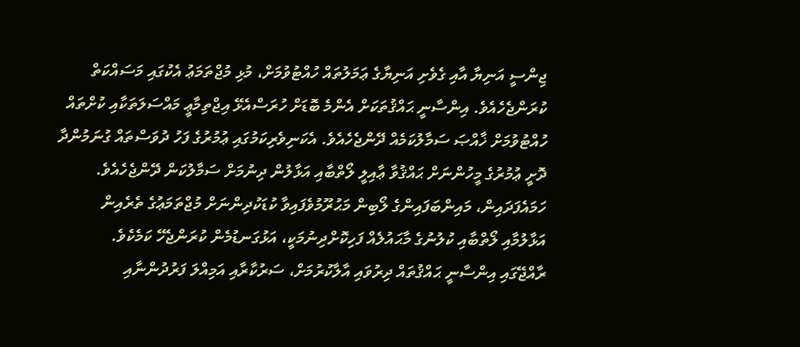ޖިންސީ އަނިޔާ އާއި ގެވެށި އަނިޔާގެ ޢަމަލުތައް ހުއްޓުވުމަށް، މުޅި މުޖްތަމަޢު އެކުގައި މަސައްކަތް ކުރަންޖެހެއެވެ. އިންސާނީ ޙައްޤުތަކަށް އެންމެ ބޮޑަށް ހުރަސްއެޅޭ އިޖްތިމާޢީ މައްސަލަތަކާއި ކުށްތައް ހުއްޓުވުމަށް ޚާއްޞަ ސަމާލުކަމެއް ދޭންޖެހެއެވެ. އެކަނިވެރިކަމުގައި ޢުމުރުގެ ފަހު ދުވަސްތައް ގުނަމުންދާ ދޮށީ ޢުމުރުގެ މީހުންނަށް ޙައްޤުވާ ޢާއިލީ ލޯތްބާއި އަޅާލުން ދިނުމަށް ސަމާލުކަން ދޭންޖެހެއެވެ. ހަމައެފަދައިން، މައިންބަފައިންގެ ލޯބިން މަޙުރޫމުވެފައިވާ ކުޑަކުދިންނަށް މުޖްތަމަޢުގެ ތެރެއިން އަޅާލުމާއި ލޯތްބާއި ކުލުނުގެ މާޙައުލެއް ފަހިކޮށްދިނުމަކީ، އަޅުގަނޑުމެން ކުރަންޖެހޭ ކަމެކެވެ.
ރާއްޖޭގައި އިންސާނީ ޙައްޤުތައް ދިރުވައި އާލާކުރުމަށް، ސަރުކާރާއި އަމިއްލަ ފަރުދުންނާއި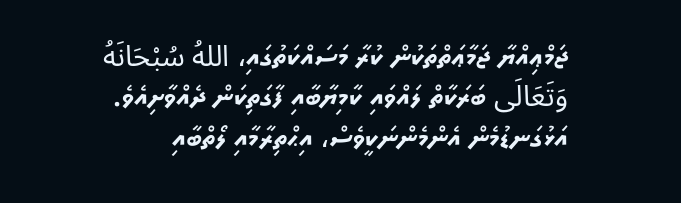ޖަމްޢިއްޔާ ޖަމާޢަތްތަކުން ކުރާ މަސައްކަތުގައި، اللهُ سُبْحَانَهُ وَتَعَالَى ބަރަކާތް ލައްވައި ކާމިޔާބާއި ފާގަތިކަން ދެއްވާށިއެވެ. އަޅުގަނޑުމެން އެންމެންނަކީވެސް، އިޙްތިރާމާއި ލޯތްބާއި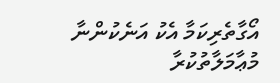އޯގާތެރިކަމާ އެކު އަނެކުންނާ މުޢާމަލާތުކުރާ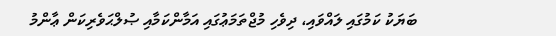ބަޔަކު ކަމުގައި ލައްވައި، ދިވެހި މުޖްތަމަޢުގައި އަމާންކަމާއި ޞުލްޙަވެރިކަން ޢާންމު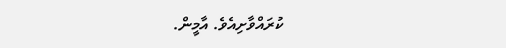ކުރައްވާށިއެވެ. އާމީން.